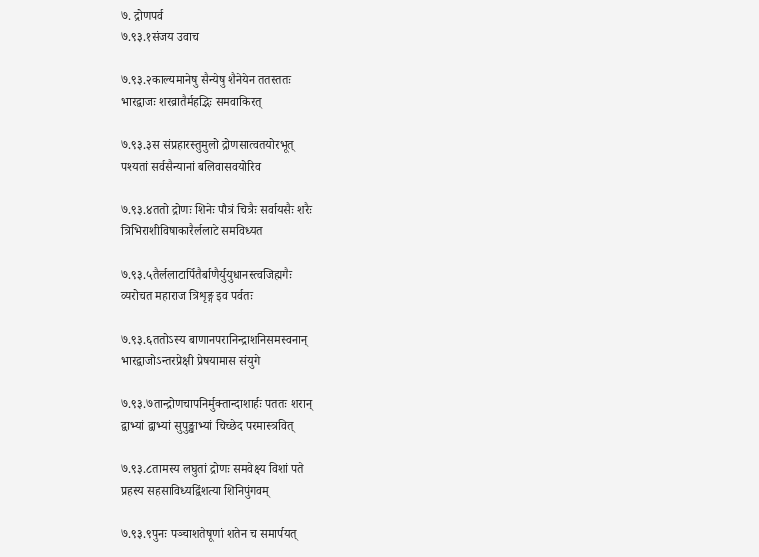७. द्रोणपर्व
७.९३.१संजय उवाच

७.९३.२काल्यमानेषु सैन्येषु शैनेयेन ततस्ततः
भारद्वाजः शरव्रातैर्महद्भिः समवाकिरत्

७.९३.३स संप्रहारस्तुमुलो द्रोणसात्वतयोरभूत्
पश्यतां सर्वसैन्यानां बलिवासवयोरिव

७.९३.४ततो द्रोणः शिनेः पौत्रं चित्रैः सर्वायसैः शरैः
त्रिभिराशीविषाकारैर्ललाटे समविध्यत

७.९३.५तैर्ललाटार्पितैर्बाणैर्युयुधानस्त्वजिह्मगैः
व्यरोचत महाराज त्रिशृङ्ग इव पर्वतः

७.९३.६ततोऽस्य बाणानपरानिन्द्राशनिसमस्वनान्
भारद्वाजोऽन्तरप्रेक्षी प्रेषयामास संयुगे

७.९३.७तान्द्रोणचापनिर्मुक्तान्दाशार्हः पततः शरान्
द्वाभ्यां द्वाभ्यां सुपुङ्खाभ्यां चिच्छेद परमास्त्रवित्

७.९३.८तामस्य लघुतां द्रोणः समवेक्ष्य विशां पते
प्रहस्य सहसाविध्यद्विंशत्या शिनिपुंगवम्

७.९३.९पुनः पञ्चाशतेषूणां शतेन च समार्पयत्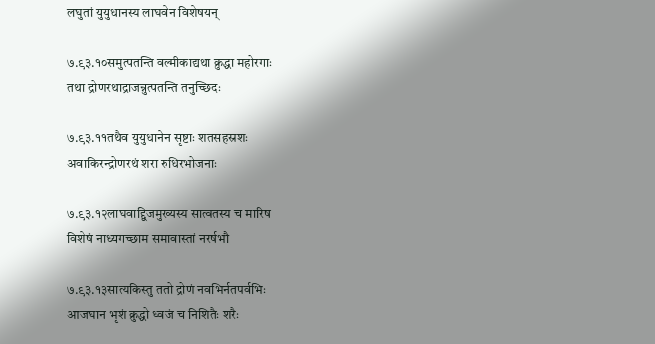लघुतां युयुधानस्य लाघवेन विशेषयन्

७.९३.१०समुत्पतन्ति वल्मीकाद्यथा क्रुद्धा महोरगाः
तथा द्रोणरथाद्राजन्नुत्पतन्ति तनुच्छिदः

७.९३.११तथैव युयुधानेन सृष्टाः शतसहस्रशः
अवाकिरन्द्रोणरथं शरा रुधिरभोजनाः

७.९३.१२लाघवाद्द्विजमुख्यस्य सात्वतस्य च मारिष
विशेषं नाध्यगच्छाम समावास्तां नरर्षभौ

७.९३.१३सात्यकिस्तु ततो द्रोणं नवभिर्नतपर्वभिः
आजघान भृशं क्रुद्धो ध्वजं च निशितैः शरैः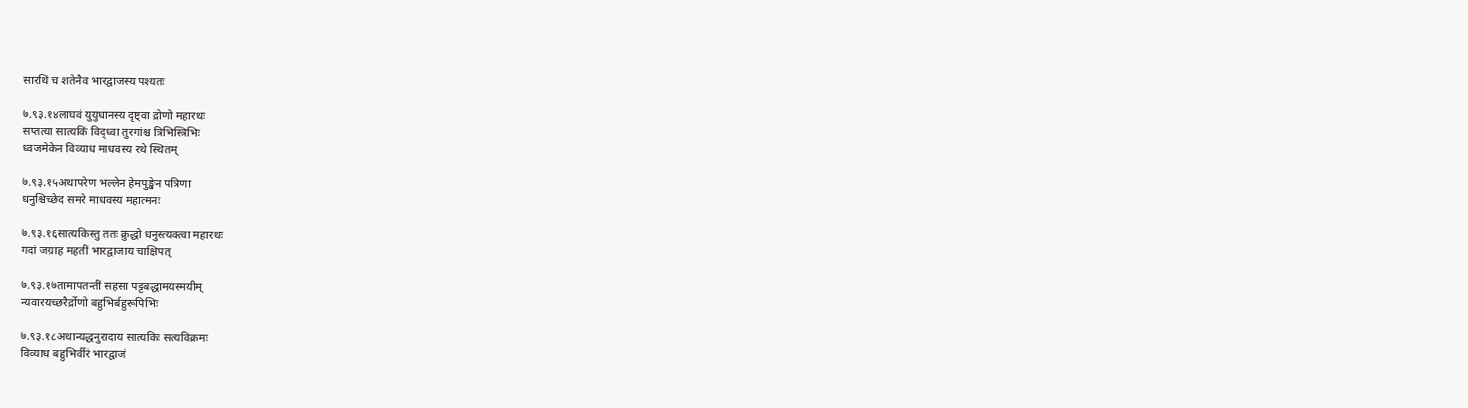सारथिं च शतेनैव भारद्वाजस्य पश्यतः

७.९३.१४लाघवं युयुधानस्य दृष्ट्वा द्रोणो महारथः
सप्तत्या सात्यकिं विद्ध्वा तुरगांश्च त्रिभिस्त्रिभिः
ध्वजमेकेन विव्याध माधवस्य रथे स्थितम्

७.९३.१५अथापरेण भल्लेन हेमपुङ्खेन पत्रिणा
धनुश्चिच्छेद समरे माधवस्य महात्मनः

७.९३.१६सात्यकिस्तु ततः क्रुद्धो धनुस्त्यक्त्वा महारथः
गदां जग्राह महतीं भारद्वाजाय चाक्षिपत्

७.९३.१७तामापतन्तीं सहसा पट्टबद्धामयस्मयीम्
न्यवारयच्छरैर्द्रोणो बहुभिर्बहुरूपिभिः

७.९३.१८अथान्यद्धनुरादाय सात्यकिः सत्यविक्रमः
विव्याध बहुभिर्वीरं भारद्वाजं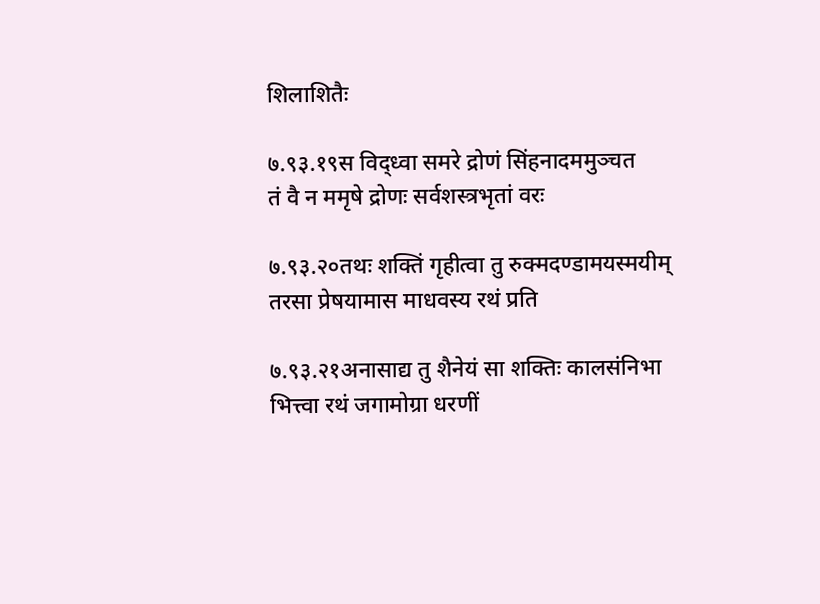शिलाशितैः

७.९३.१९स विद्ध्वा समरे द्रोणं सिंहनादममुञ्चत
तं वै न ममृषे द्रोणः सर्वशस्त्रभृतां वरः

७.९३.२०तथः शक्तिं गृहीत्वा तु रुक्मदण्डामयस्मयीम्
तरसा प्रेषयामास माधवस्य रथं प्रति

७.९३.२१अनासाद्य तु शैनेयं सा शक्तिः कालसंनिभा
भित्त्वा रथं जगामोग्रा धरणीं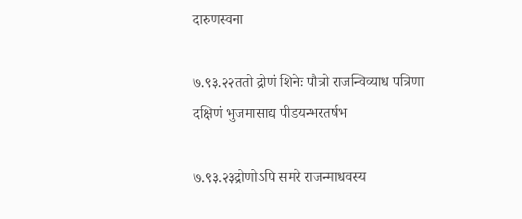दारुणस्वना

७.९३.२२ततो द्रोणं शिनेः पौत्रो राजन्विव्याध पत्रिणा
दक्षिणं भुजमासाद्य पीडयन्भरतर्षभ

७.९३.२३द्रोणोऽपि समरे राजन्माधवस्य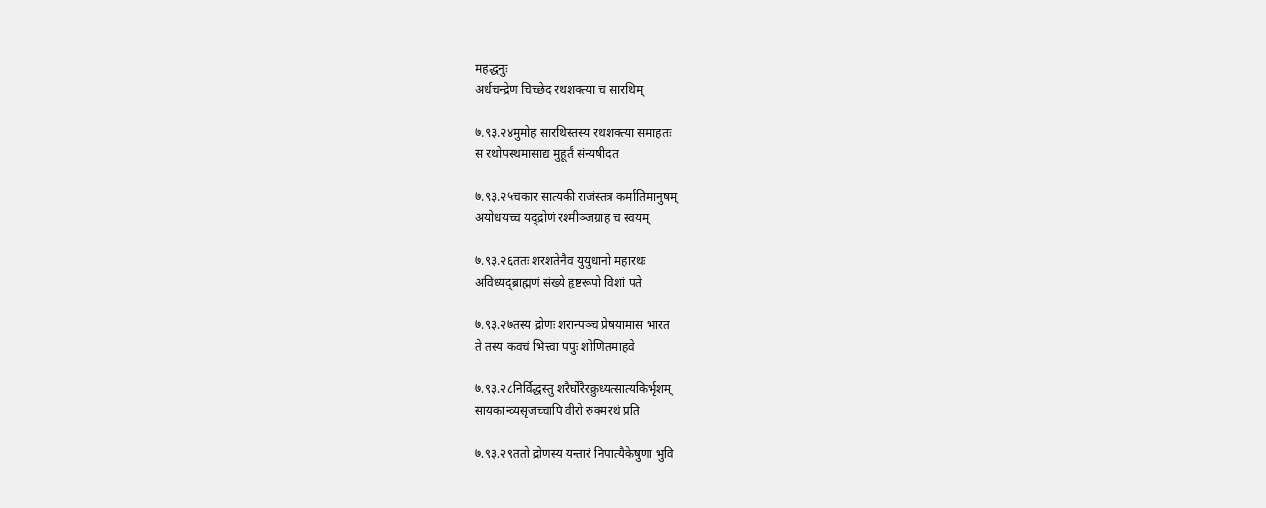महद्धनुः
अर्धचन्द्रेण चिच्छेद रथशक्त्या च सारथिम्

७.९३.२४मुमोह सारथिस्तस्य रथशक्त्या समाहतः
स रथोपस्थमासाद्य मुहूर्तं संन्यषीदत

७.९३.२५चकार सात्यकी राजंस्तत्र कर्मातिमानुषम्
अयोधयच्च यद्द्रोणं रश्मीञ्जग्राह च स्वयम्

७.९३.२६ततः शरशतेनैव युयुधानो महारथः
अविध्यद्ब्राह्मणं संख्ये हृष्टरूपो विशां पते

७.९३.२७तस्य द्रोणः शरान्पञ्च प्रेषयामास भारत
ते तस्य कवचं भित्त्वा पपुः शोणितमाहवे

७.९३.२८निर्विद्धस्तु शरैर्घोरैरक्रुध्यत्सात्यकिर्भृशम्
सायकान्व्यसृजच्चापि वीरो रुक्मरथं प्रति

७.९३.२९ततो द्रोणस्य यन्तारं निपात्यैकेषुणा भुवि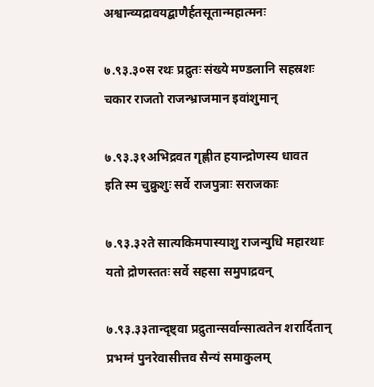अश्वान्व्यद्रावयद्बाणैर्हतसूतान्महात्मनः

७.९३.३०स रथः प्रद्रुतः संख्ये मण्डलानि सहस्रशः
चकार राजतो राजन्भ्राजमान इवांशुमान्

७.९३.३१अभिद्रवत गृह्णीत हयान्द्रोणस्य धावत
इति स्म चुक्रुशुः सर्वे राजपुत्राः सराजकाः

७.९३.३२ते सात्यकिमपास्याशु राजन्युधि महारथाः
यतो द्रोणस्ततः सर्वे सहसा समुपाद्रवन्

७.९३.३३तान्दृष्ट्वा प्रद्रुतान्सर्वान्सात्वतेन शरार्दितान्
प्रभग्नं पुनरेवासीत्तव सैन्यं समाकुलम्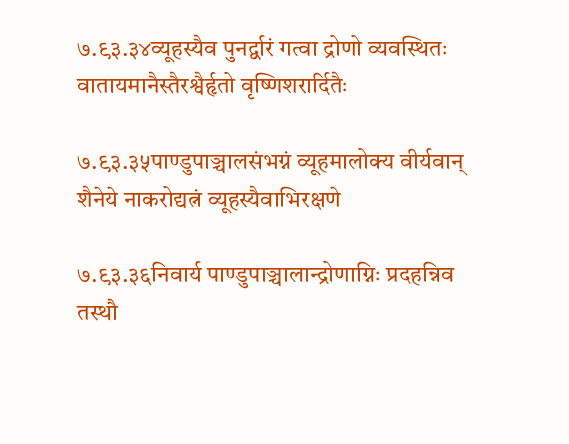७.९३.३४व्यूहस्यैव पुनर्द्वारं गत्वा द्रोणो व्यवस्थितः
वातायमानैस्तैरश्वैर्हृतो वृष्णिशरार्दितैः

७.९३.३५पाण्डुपाञ्चालसंभग्नं व्यूहमालोक्य वीर्यवान्
शैनेये नाकरोद्यत्नं व्यूहस्यैवाभिरक्षणे

७.९३.३६निवार्य पाण्डुपाञ्चालान्द्रोणाग्निः प्रदहन्निव
तस्थौ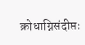क्रोधाग्निसंदीप्तः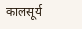कालसूर्य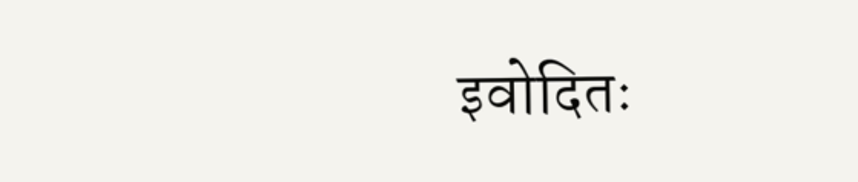इवोदितः